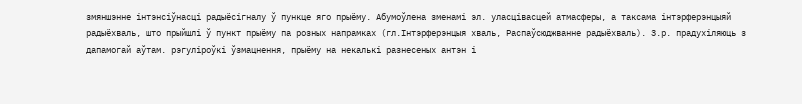змяншэнне інтэнсіўнасці радыёсігналу ў пункце яго прыёму. Абумоўлена зменамі эл. уласцівасцей атмасферы, а таксама інтэрферэнцыяй радыёхваль, што прыйшлі ў пункт прыёму па розных напрамках (гл.Інтэрферэнцыя хваль, Распаўсюджванне радыёхваль). З.р. прадухіляюць з дапамогай аўтам. рэгуліроўкі ўзмацнення, прыёму на некалькі разнесеных антэн і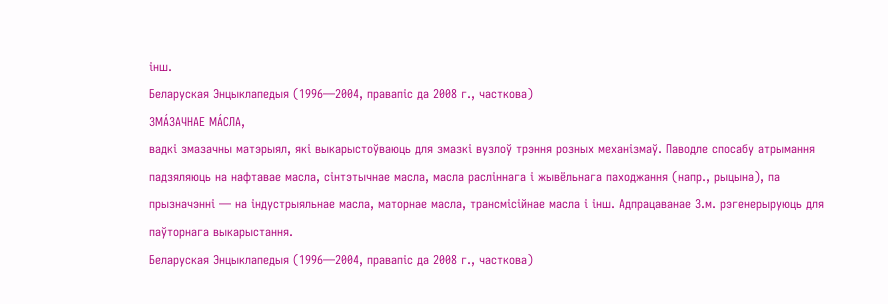інш.
Беларуская Энцыклапедыя (1996—2004, правапіс да 2008 г., часткова)
ЗМА́ЗАЧНАЕ МА́СЛА,
вадкі змазачны матэрыял, які выкарыстоўваюць для змазкі вузлоў трэння розных механізмаў. Паводле спосабу атрымання падзяляюць на нафтавае масла, сінтэтычнае масла, масла расліннага і жывёльнага паходжання (напр., рыцына), па прызначэнні — на індустрыяльнае масла, маторнае масла, трансмісійнае масла і інш. Адпрацаванае З.м. рэгенерыруюць для паўторнага выкарыстання.
Беларуская Энцыклапедыя (1996—2004, правапіс да 2008 г., часткова)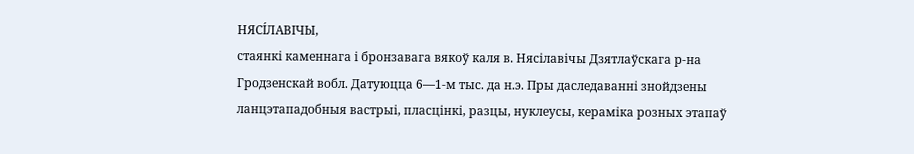НЯСІ́ЛАВІЧЫ,
стаянкі каменнага і бронзавага вякоў каля в. Нясілавічы Дзятлаўскага р-на Гродзенскай вобл. Датуюцца 6—1-м тыс. да н.э. Пры даследаванні знойдзены ланцэтападобныя вастрыі, пласцінкі, разцы, нуклеусы, кераміка розных этапаў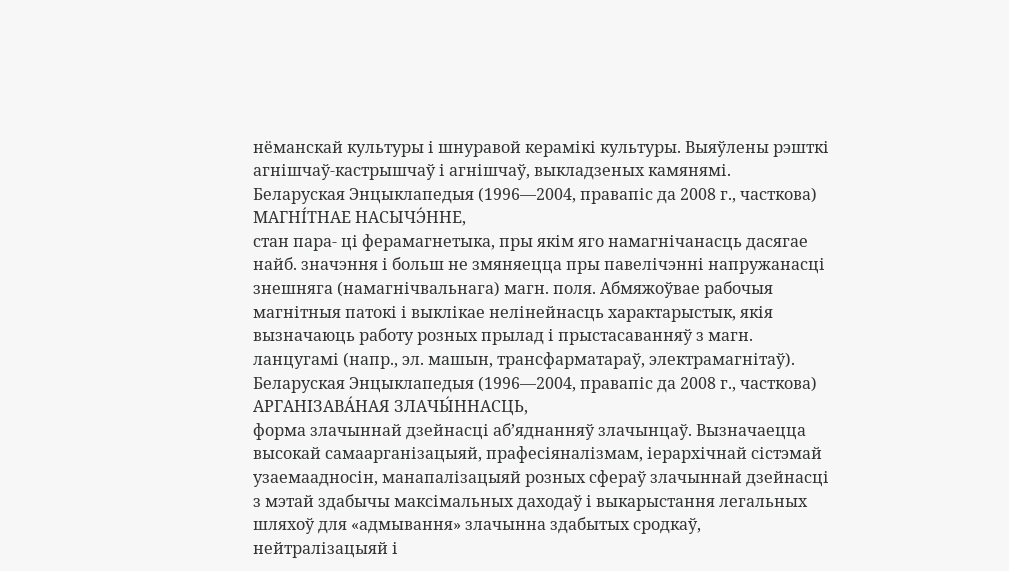нёманскай культуры і шнуравой керамікі культуры. Выяўлены рэшткі агнішчаў-кастрышчаў і агнішчаў, выкладзеных камянямі.
Беларуская Энцыклапедыя (1996—2004, правапіс да 2008 г., часткова)
МАГНІ́ТНАЕ НАСЫЧЭ́ННЕ,
стан пара- ці ферамагнетыка, пры якім яго намагнічанасць дасягае найб. значэння і больш не змяняецца пры павелічэнні напружанасці знешняга (намагнічвальнага) магн. поля. Абмяжоўвае рабочыя магнітныя патокі і выклікае нелінейнасць характарыстык, якія вызначаюць работу розных прылад і прыстасаванняў з магн. ланцугамі (напр., эл. машын, трансфарматараў, электрамагнітаў).
Беларуская Энцыклапедыя (1996—2004, правапіс да 2008 г., часткова)
АРГАНІЗАВА́НАЯ ЗЛАЧЫ́ННАСЦЬ,
форма злачыннай дзейнасці аб’яднанняў злачынцаў. Вызначаецца высокай самаарганізацыяй, прафесіяналізмам, іерархічнай сістэмай узаемаадносін, манапалізацыяй розных сфераў злачыннай дзейнасці з мэтай здабычы максімальных даходаў і выкарыстання легальных шляхоў для «адмывання» злачынна здабытых сродкаў, нейтралізацыяй і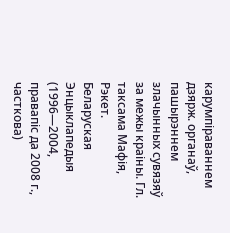карумпіраваннем дзярж. органаў, пашырэннем злачынных сувязяў за межы краіны. Гл. таксама Мафія, Рэкет.
Беларуская Энцыклапедыя (1996—2004, правапіс да 2008 г., часткова)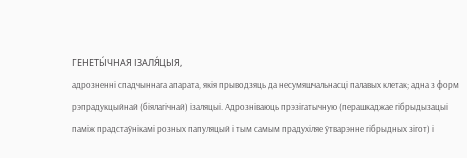ГЕНЕТЫ́ЧНАЯ ІЗАЛЯ́ЦЫЯ,
адрозненні спадчыннага апарата, якія прыводзяць да несумяшчальнасці палавых клетак; адна з форм рэпрадукцыйнай (біялагічнай) ізаляцыі. Адрозніваюць прэзігатычную (перашкаджае гібрыдызацыі паміж прадстаўнікамі розных папуляцый і тым самым прадухіляе ўтварэнне гібрыдных зігот) і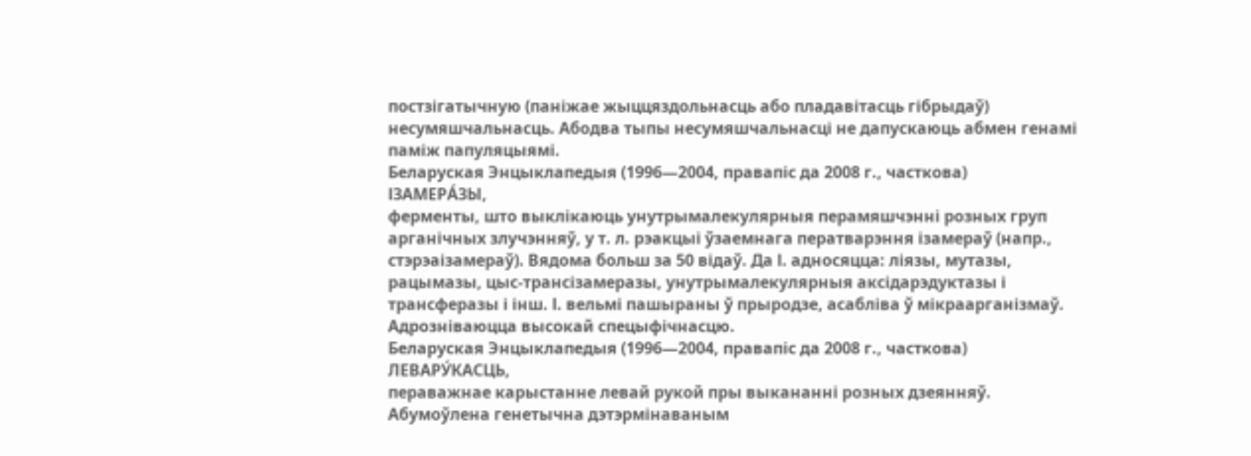постзігатычную (паніжае жыццяздольнасць або пладавітасць гібрыдаў) несумяшчальнасць. Абодва тыпы несумяшчальнасці не дапускаюць абмен генамі паміж папуляцыямі.
Беларуская Энцыклапедыя (1996—2004, правапіс да 2008 г., часткова)
ІЗАМЕРА́ЗЫ,
ферменты, што выклікаюць унутрымалекулярныя перамяшчэнні розных груп арганічных злучэнняў, у т. л. рэакцыі ўзаемнага ператварэння ізамераў (напр., стэрэаізамераў). Вядома больш за 50 відаў. Да І. адносяцца: ліязы, мутазы, рацымазы, цыс-трансізамеразы, унутрымалекулярныя аксідарэдуктазы і трансферазы і інш. І. вельмі пашыраны ў прыродзе, асабліва ў мікраарганізмаў. Адрозніваюцца высокай спецыфічнасцю.
Беларуская Энцыклапедыя (1996—2004, правапіс да 2008 г., часткова)
ЛЕВАРУ́КАСЦЬ,
пераважнае карыстанне левай рукой пры выкананні розных дзеянняў. Абумоўлена генетычна дэтэрмінаваным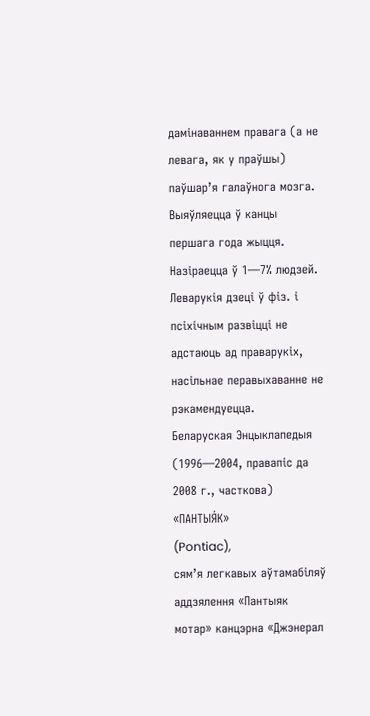дамінаваннем правага (а не левага, як у праўшы) паўшар’я галаўнога мозга. Выяўляецца ў канцы першага года жыцця. Назіраецца ў 1—7% людзей. Леварукія дзеці ў фіз. і псіхічным развіцці не адстаюць ад праварукіх, насільнае перавыхаванне не рэкамендуецца.
Беларуская Энцыклапедыя (1996—2004, правапіс да 2008 г., часткова)
«ПАНТЫЯ́К»
(Pontiac),
сям’я легкавых аўтамабіляў аддзялення «Пантыяк мотар» канцэрна «Джэнерал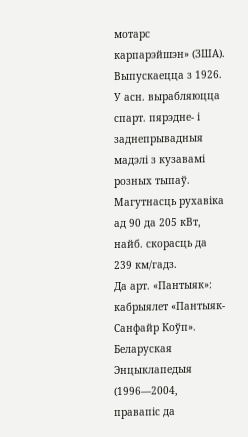мотарс карпарэйшэн» (ЗША). Выпускаецца з 1926. У асн. вырабляюцца спарт. пярэдне- і заднепрывадныя мадэлі з кузавамі розных тыпаў. Магутнасць рухавіка ад 90 да 205 кВт, найб. скорасць да 239 км/гадз.
Да арт. «Пантыяк»: кабрыялет «Пантыяк-Санфайр Коўп».
Беларуская Энцыклапедыя (1996—2004, правапіс да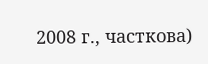2008 г., часткова)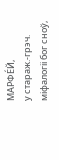МАРФЕ́Й,
у стараж.-грэч. міфалогіі бог сноў,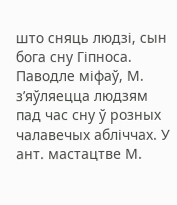што сняць людзі, сын бога сну Гіпноса. Паводле міфаў, М. з’яўляецца людзям пад час сну ў розных чалавечых абліччах. У ант. мастацтве М.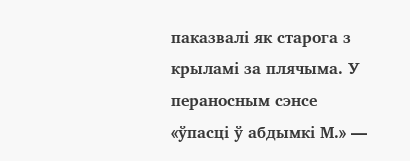паказвалі як старога з крыламі за плячыма. У пераносным сэнсе «ўпасці ў абдымкі М.» —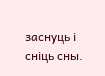заснуць і сніць сны.